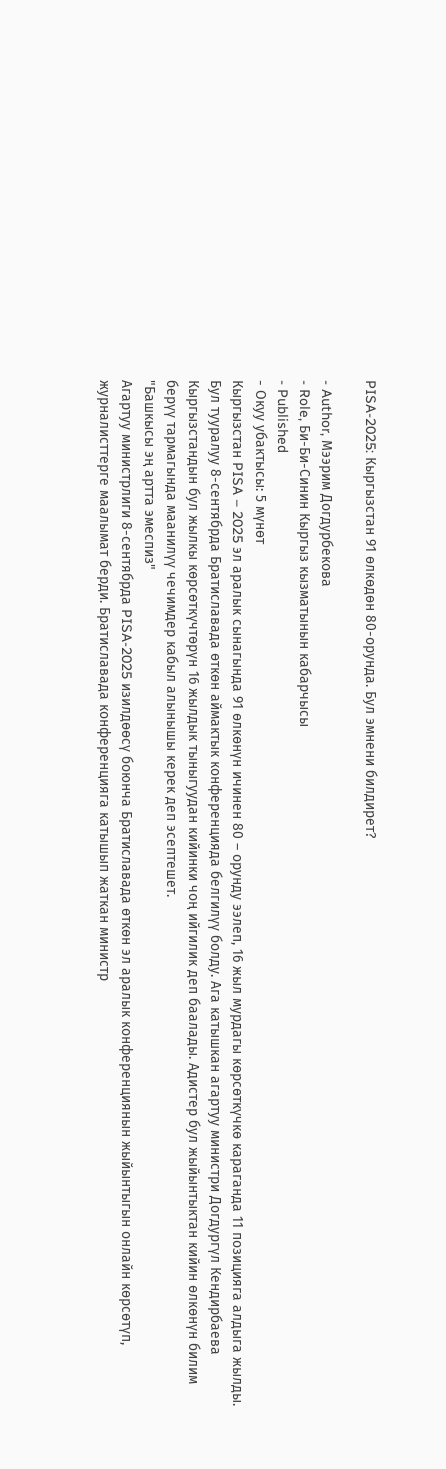PISA-2025: Кыргызстан 91 өлкөдөн 80-орунда. Бул эмнени билдирет?

- Author, Мээрим Догдурбекова
- Role, Би-Би-Синин Кыргыз кызматынын кабарчысы
- Published
- Окуу убактысы: 5 мүнөт
Кыргызстан PISA – 2025 эл аралык сынагында 91 өлкөнүн ичинен 80 – орунду ээлеп, 16 жыл мурдагы көрсөткүчкө караганда 11 позицияга алдыга жылды. Бул тууралуу 8-сентябрда Братиславада өткөн аймактык конференцияда белгилүү болду. Ага катышкан агартуу министри Догдургүл Кендирбаева Кыргызстандын бул жылкы көрсөткүчтөрүн 16 жылдык тыныгуудан кийинки чоң ийгилик деп баалады. Адистер бул жыйынтыктан кийин өлкөнүн билим берүү тармагында маанилүү чечимдер кабыл алынышы керек деп эсептешет.
"Башкысы эң артта эмеспиз"
Агартуу министрлиги 8-сентябрда PISA-2025 изилдөөсү боюнча Братиславада өткөн эл аралык конференциянын жыйынтыгын онлайн көрсөтүп, журналисттерге маалымат берди. Братиславада конференцияга катышып жаткан министр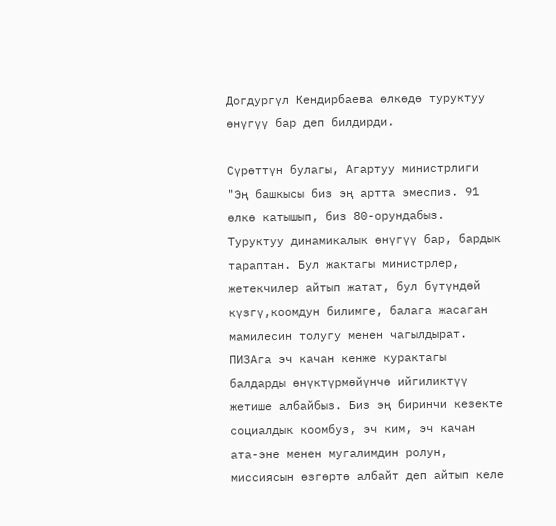Догдургүл Кендирбаева өлкөдө туруктуу өнүгүү бар деп билдирди.

Сүрөттүн булагы, Агартуу министрлиги
"Эң башкысы биз эң артта эмеспиз. 91 өлкө катышып, биз 80-орундабыз. Туруктуу динамикалык өнүгүү бар, бардык тараптан. Бул жактагы министрлер, жетекчилер айтып жатат, бул бүтүндөй күзгү,коомдун билимге, балага жасаган мамилесин толугу менен чагылдырат. ПИЗАга эч качан кенже курактагы балдарды өнүктүрмөйүнчө ийгиликтүү жетише албайбыз. Биз эң биринчи кезекте социалдык коомбуз, эч ким, эч качан ата-эне менен мугалимдин ролун, миссиясын өзгөртө албайт деп айтып келе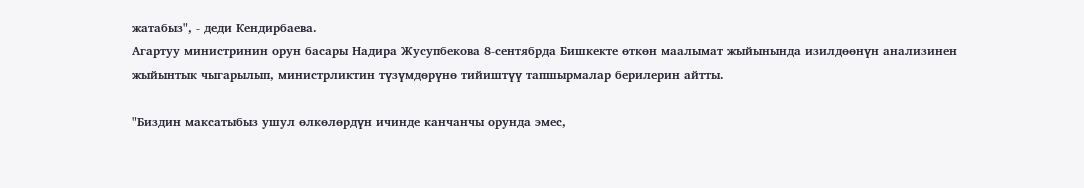жатабыз", - деди Кендирбаева.
Агартуу министринин орун басары Надира Жусупбекова 8-сентябрда Бишкекте өткөн маалымат жыйынында изилдөөнүн анализинен жыйынтык чыгарылып, министрликтин түзүмдөрүнө тийиштүү тапшырмалар берилерин айтты.

"Биздин максатыбыз ушул өлкөлөрдүн ичинде канчанчы орунда эмес,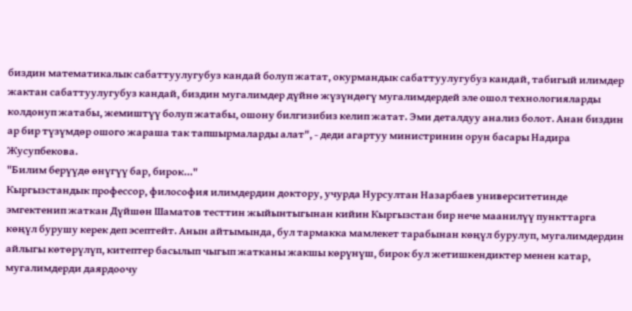биздин математикалык сабаттуулугубуз кандай болуп жатат, окурмандык сабаттуулугубуз кандай, табигый илимдер жактан сабаттуулугубуз кандай, биздин мугалимдер дүйнө жүзүндөгү мугалимдердей эле ошол технологияларды колдонуп жатабы, жемиштүү болуп жатабы, ошону билгизибиз келип жатат. Эми деталдуу анализ болот. Анан биздин ар бир түзүмдөр ошого жараша так тапшырмаларды алат", - деди агартуу министринин орун басары Надира Жусупбекова.
"Билим берүүдө өнүгүү бар, бирок..."
Кыргызстандык профессор, философия илимдердин доктору, учурда Нурсултан Назарбаев университетинде эмгектенип жаткан Дүйшөн Шаматов тесттин жыйынтыгынан кийин Кыргызстан бир нече маанилүү пункттарга көңүл бурушу керек деп эсептейт. Анын айтымында, бул тармакка мамлекет тарабынан көңүл бурулуп, мугалимдердин айлыгы көтөрүлүп, китептер басылып чыгып жатканы жакшы көрүнүш, бирок бул жетишкендиктер менен катар, мугалимдерди даярдоочу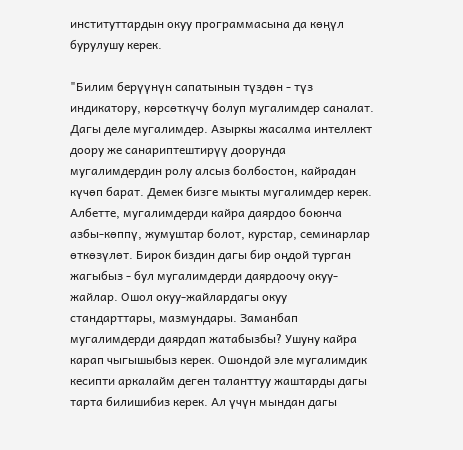институттардын окуу программасына да көңүл бурулушу керек.

"Билим берүүнүн сапатынын түздөн - түз индикатору, көрсөткүчү болуп мугалимдер саналат. Дагы деле мугалимдер. Азыркы жасалма интеллект доору же санариптештирүү доорунда мугалимдердин ролу алсыз болбостон, кайрадан күчөп барат. Демек бизге мыкты мугалимдер керек. Албетте, мугалимдерди кайра даярдоо боюнча азбы-көппү, жумуштар болот, курстар, семинарлар өткөзүлөт. Бирок биздин дагы бир оңдой турган жагыбыз - бул мугалимдерди даярдоочу окуу-жайлар. Ошол окуу-жайлардагы окуу стандарттары, мазмундары. Заманбап мугалимдерди даярдап жатабызбы? Ушуну кайра карап чыгышыбыз керек. Ошондой эле мугалимдик кесипти аркалайм деген таланттуу жаштарды дагы тарта билишибиз керек. Ал үчүн мындан дагы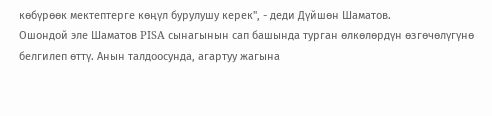көбүрөөк мектептерге көңүл бурулушу керек", - деди Дүйшөн Шаматов.
Ошондой эле Шаматов PISA сынагынын сап башында турган өлкөлөрдүн өзгөчөлүгүнө белгилеп өттү. Анын талдоосунда, агартуу жагына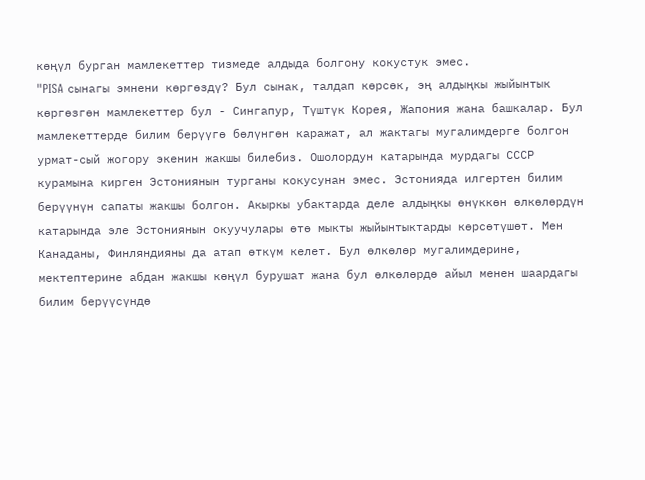көңүл бурган мамлекеттер тизмеде алдыда болгону кокустук эмес.
"PISA сынагы эмнени көргөздү? Бул сынак, талдап көрсөк, эң алдыңкы жыйынтык көргөзгөн мамлекеттер бул - Сингапур, Түштүк Корея, Жапония жана башкалар. Бул мамлекеттерде билим берүүгө бөлүнгөн каражат, ал жактагы мугалимдерге болгон урмат-сый жогору экенин жакшы билебиз. Ошолордун катарында мурдагы СССР курамына кирген Эстониянын турганы кокусунан эмес. Эстонияда илгертен билим берүүнүн сапаты жакшы болгон. Акыркы убактарда деле алдыңкы өнүккөн өлкөлөрдүн катарында эле Эстониянын окуучулары өтө мыкты жыйынтыктарды көрсөтүшөт. Мен Канаданы, Финляндияны да атап өткүм келет. Бул өлкөлөр мугалимдерине, мектептерине абдан жакшы көңүл бурушат жана бул өлкөлөрдө айыл менен шаардагы билим берүүсүндө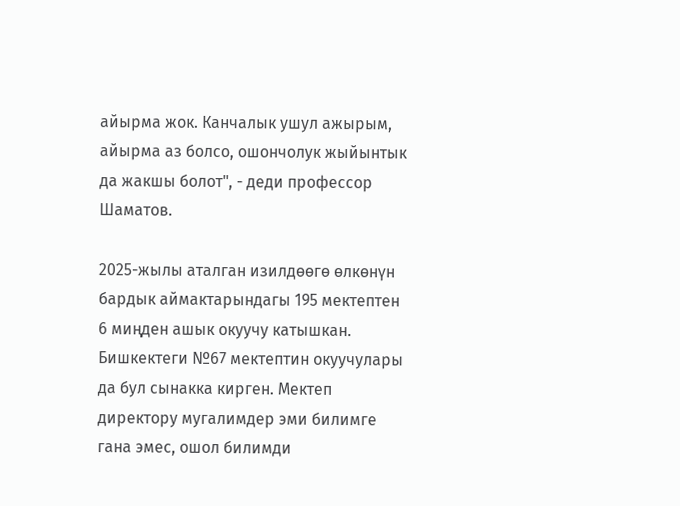айырма жок. Канчалык ушул ажырым, айырма аз болсо, ошончолук жыйынтык да жакшы болот", - деди профессор Шаматов.

2025-жылы аталган изилдөөгө өлкөнүн бардык аймактарындагы 195 мектептен 6 миңден ашык окуучу катышкан. Бишкектеги №67 мектептин окуучулары да бул сынакка кирген. Мектеп директору мугалимдер эми билимге гана эмес, ошол билимди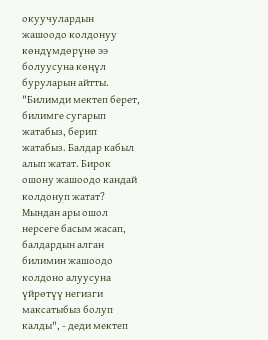окуучулардын жашоодо колдонуу көндүмдөрүнө ээ болуусуна көңүл буруларын айтты.
"Билимди мектеп берет, билимге сугарып жатабыз, берип жатабыз. Балдар кабыл алып жатат. Бирок ошону жашоодо кандай колдонуп жатат? Мындан ары ошол нерсеге басым жасап, балдардын алган билимин жашоодо колдоно алуусуна үйрөтүү негизги максатыбыз болуп калды", - деди мектеп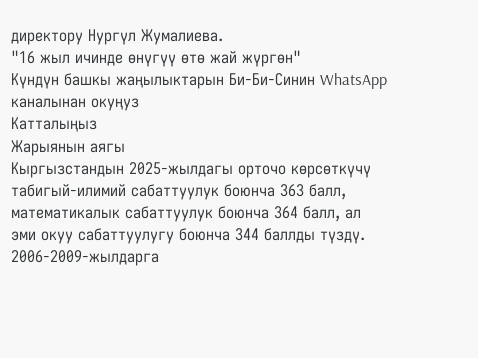директору Нургүл Жумалиева.
"16 жыл ичинде өнүгүү өтө жай жүргөн"
Күндүн башкы жаңылыктарын Би-Би-Синин WhatsApp каналынан окуңуз
Катталыңыз
Жарыянын аягы
Кыргызстандын 2025-жылдагы орточо көрсөткүчү табигый-илимий сабаттуулук боюнча 363 балл, математикалык сабаттуулук боюнча 364 балл, ал эми окуу сабаттуулугу боюнча 344 баллды түздү. 2006-2009-жылдарга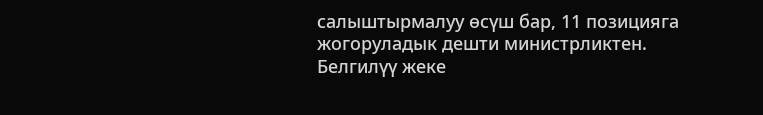салыштырмалуу өсүш бар, 11 позицияга жогоруладык дешти министрликтен.
Белгилүү жеке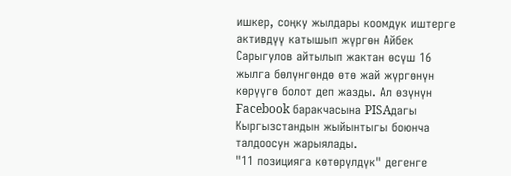ишкер, соңку жылдары коомдук иштерге активдүү катышып жүргөн Айбек Сарыгулов айтылып жактан өсүш 16 жылга бөлүнгөндө өтө жай жүргөнүн көрүүгө болот деп жазды. Ал өзүнүн Facebook баракчасына PISAдагы Кыргызстандын жыйынтыгы боюнча талдоосун жарыялады.
"11 позицияга көтөрүлдүк" дегенге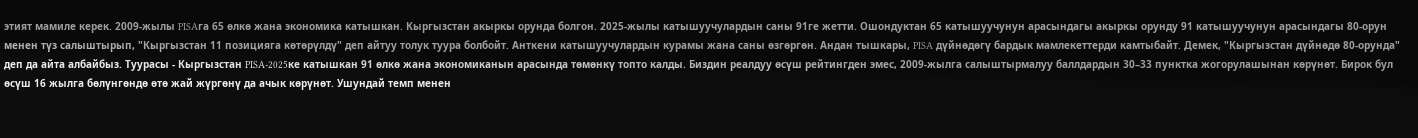этият мамиле керек. 2009-жылы PISAга 65 өлкө жана экономика катышкан. Кыргызстан акыркы орунда болгон. 2025-жылы катышуучулардын саны 91ге жетти. Ошондуктан 65 катышуучунун арасындагы акыркы орунду 91 катышуучунун арасындагы 80-орун менен түз салыштырып, "Кыргызстан 11 позицияга көтөрүлдү" деп айтуу толук туура болбойт. Анткени катышуучулардын курамы жана саны өзгөргөн. Андан тышкары, PISA дүйнөдөгү бардык мамлекеттерди камтыбайт. Демек, "Кыргызстан дүйнөдө 80-орунда" деп да айта албайбыз. Туурасы - Кыргызстан PISA-2025ке катышкан 91 өлкө жана экономиканын арасында төмөнкү топто калды. Биздин реалдуу өсүш рейтингден эмес, 2009-жылга салыштырмалуу баллдардын 30–33 пунктка жогорулашынан көрүнөт. Бирок бул өсүш 16 жылга бөлүнгөндө өтө жай жүргөнү да ачык көрүнөт. Ушундай темп менен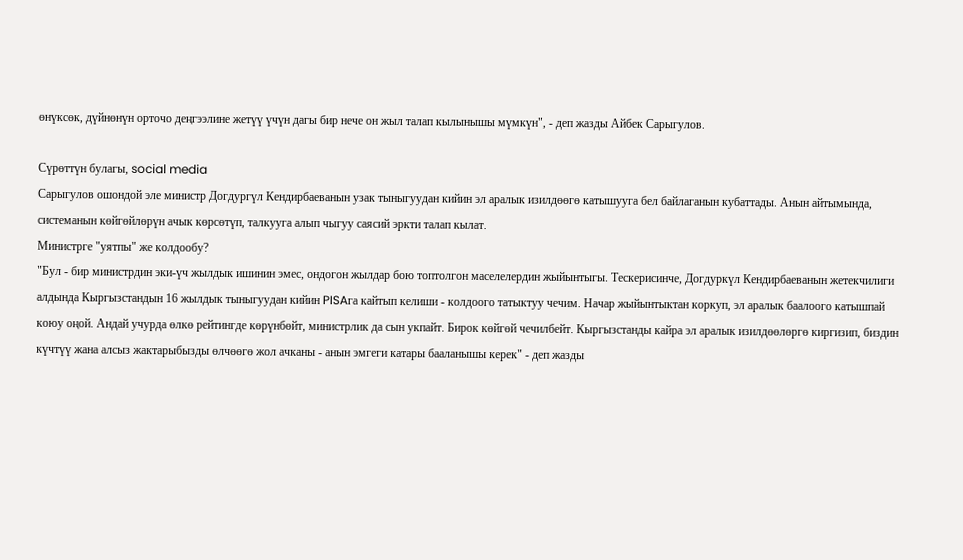өнүксөк, дүйнөнүн орточо деңгээлине жетүү үчүн дагы бир нече он жыл талап кылынышы мүмкүн", - деп жазды Айбек Сарыгулов.

Сүрөттүн булагы, social media
Сарыгулов ошондой эле министр Догдургүл Кендирбаеванын узак тыныгуудан кийин эл аралык изилдөөгө катышууга бел байлаганын кубаттады. Анын айтымында, системанын көйгөйлөрүн ачык көрсөтүп, талкууга алып чыгуу саясий эркти талап кылат.
Министрге "уятпы" же колдообу?
"Бул - бир министрдин эки-үч жылдык ишинин эмес, ондогон жылдар бою топтолгон маселелердин жыйынтыгы. Тескерисинче, Догдуркүл Кендирбаеванын жетекчилиги алдында Кыргызстандын 16 жылдык тыныгуудан кийин PISAга кайтып келиши - колдоого татыктуу чечим. Начар жыйынтыктан коркуп, эл аралык баалоого катышпай коюу оңой. Андай учурда өлкө рейтингде көрүнбөйт, министрлик да сын укпайт. Бирок көйгөй чечилбейт. Кыргызстанды кайра эл аралык изилдөөлөргө киргизип, биздин күчтүү жана алсыз жактарыбызды өлчөөгө жол ачканы - анын эмгеги катары бааланышы керек" - деп жазды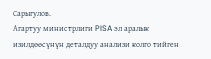Сарыгулов.
Агартуу министрлиги PISA эл аралык изилдөөсүнүн деталдуу анализи колго тийген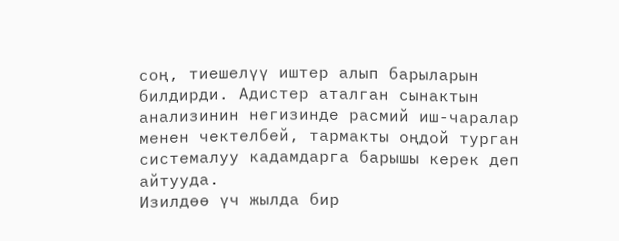соң, тиешелүү иштер алып барыларын билдирди. Адистер аталган сынактын анализинин негизинде расмий иш-чаралар менен чектелбей, тармакты оңдой турган системалуу кадамдарга барышы керек деп айтууда.
Изилдөө үч жылда бир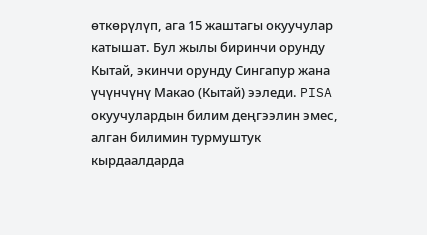өткөрүлүп, ага 15 жаштагы окуучулар катышат. Бул жылы биринчи орунду Кытай, экинчи орунду Сингапур жана үчүнчүнү Макао (Кытай) ээледи. PISA окуучулардын билим деңгээлин эмес, алган билимин турмуштук кырдаалдарда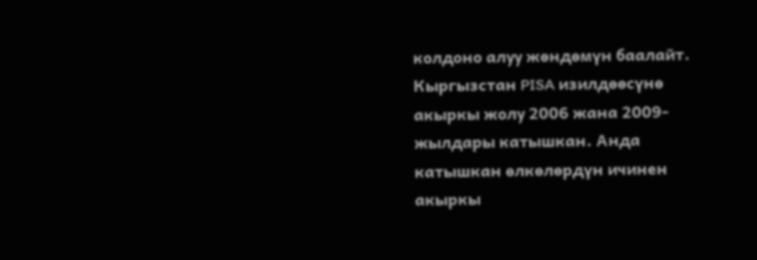колдоно алуу жөндөмүн баалайт.
Кыргызстан PISA изилдөөсүнө акыркы жолу 2006 жана 2009-жылдары катышкан. Анда катышкан өлкөлөрдүн ичинен акыркы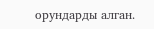орундарды алган.